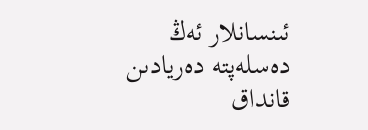ئىنسانلار ئەڭ دەسلەپتە دەريادىن قانداق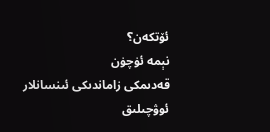ئۆتكەن؟
نېمە ئۈچۈن
قەدىمكى زاماندىكى ئىنسانلار ئوۋچىلىق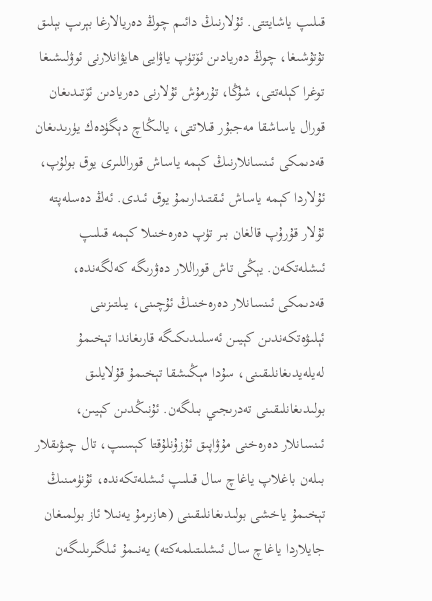قىلىپ ياشايتتى. ئۇلارنىڭ دائىم چوڭ دەريالارغا بېرىپ بېلىق تۇتۇشىغا، چوڭ دەريادىن ئۆتۈپ ياۋايى ھايۋانلارنى ئوۋلىشىغا توغرا كېلەتتى، شۇڭا، تۇرمۇش ئۇلارنى دەريادىن ئۆتىدىغان قورال ياساشقا مەجبۇر قىلاتتى، يالىڭاچ دېگۈدەك يۈرىدىغان قەدىمكى ئىنسانلارنىڭ كېمە ياساش قوراللىرى يوق بولۇپ، ئۇلاردا كېمە ياساش ئىقتىدارىمۇ يوق ئىدى. ئەڭ دەسلەپتە ئۇلار قۇرۇپ قالغان بىر تۈپ دەرەخنىلا كېمە قىلىپ ئىشلەتكەن. يېڭى تاش قوراللار دەۋرىگە كەلگەندە، قەدىمكى ئىنسانلار دەرەخنىڭ ئۇچىنى، يىلتىزىنى ئېلىۋەتكەندىن كېيىن ئەسلىدىكىگە قارىغاندا تېخىمۇ لەيلەيدىغانلىقىنى، سۇدا مېڭىشقا تېخىمۇ قۇلايلىق بولىدىغانلىقىنى تەدرىجىي بىلگەن. ئۇنىڭدىن كېيىن، ئىنسانلار دەرەخنى مۇۋاپىق ئۇزۇنلۇقتا كېسىپ، تال چىۋىقلار بىلەن باغلاپ ياغاچ سال قىلىپ ئىشلەتكەندە، ئۇنۈمىنىڭ تېخىمۇ ياخشى بولىدىغانلىقىنى (ھازىرمۇ يەنىلا ئاز بولمىغان جايلاردا ياغاچ سال ئىشلىتىلمەكتە) يەنىمۇ ئىلگىرىلىگەن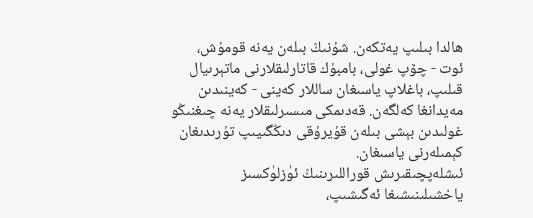ھالدا بىلىپ يەتكەن. شۇنىڭ بىلەن يەنە قومۇش، ئوت - چۆپ غولى، بامبۇك قاتارلىقلارنى ماتېرىيال قىلىپ، باغلاپ ياسىغان ساللار كەينى - كەينىدىن مەيدانغا كەلگەن. قەدىمكى مىسىرلىقلار يەنە چىغنىڭو غولىدىن بېشى بىلەن قۇيرۇقى دىڭگىيىپ تۇرىدىغان كېمىلەرنى ياسىغان.
ئىشلەپچىقىرىش قوراللىرىنىڭ ئۈزلۈكسىز ياخشىلىنىشىغا ئەگىشىپ،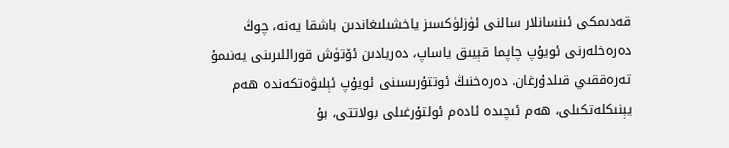قەدىمكى ئىنسانلار سالنى ئۈزلۈكسىز ياخشىلىغاندىن باشقا يەنە، چوڭ دەرەخلەرنى ئويۇپ چاپما قېيىق ياساپ، دەريادىن ئۆتۈش قوراللىرىنى يەنىمۇ تەرەققىي قىلدۇرغان. دەرەخنىڭ ئوتتۇرىسىنى ئويۇپ ئېلىۋەتكەندە ھەم يېنىكلەتكىلى، ھەم ئىچىدە ئادەم ئولتۇرغىلى بولاتتى، بۇ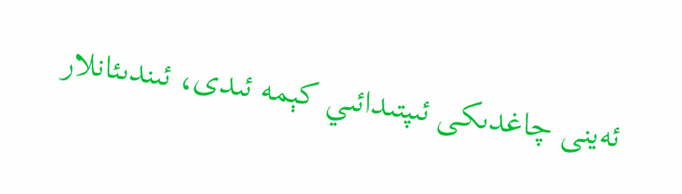ئەينى چاغدىكى ئىپتىدائىي كېمە ئىدى، ئىندىئانلار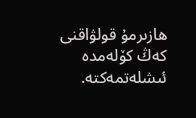ھازىرمۇ قولۋاقنى كەڭ كۆلەمدە ئىشلەتمەكتە.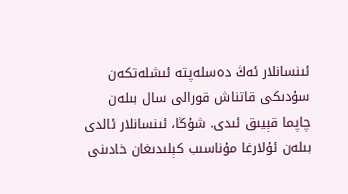ئىنسانلار ئەڭ دەسلەپتە ئىشلەتكەن سۇدىكى قاتناش قورالى سال بىلەن چاپما قېيىق ئىدى. شۇڭا، ئىنسانلار ئالدى بىلەن ئۇلارغا مۇناسىب كېلىدىغان خادىنى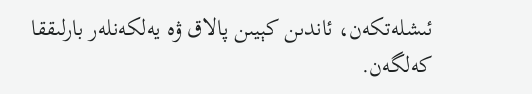ئىشلەتكەن، ئاندىن كېيىن پالاق ۋە يەلكەنلەر بارلىققا كەلگەن.